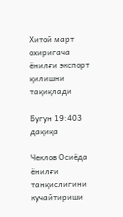Хитой март охиригача ёнилғи экспорт қилишни тақиқлади

Бугун 19:403 дақиқа

Чеклов Осиёда ёнилғи танқислигини кучайтириши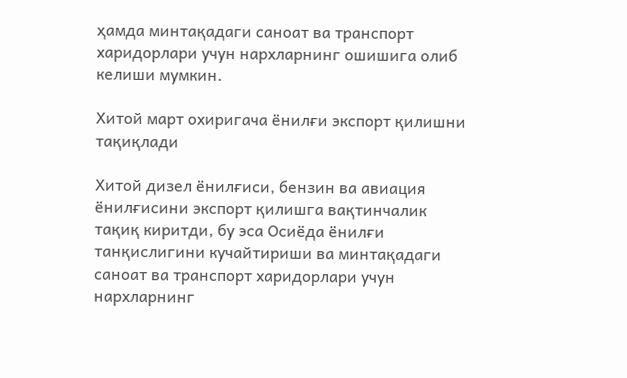ҳамда минтақадаги саноат ва транспорт харидорлари учун нархларнинг ошишига олиб келиши мумкин.

Хитой март охиригача ёнилғи экспорт қилишни тақиқлади

Хитой дизел ёнилғиси, бензин ва авиация ёнилғисини экспорт қилишга вақтинчалик тақиқ киритди, бу эса Осиёда ёнилғи танқислигини кучайтириши ва минтақадаги саноат ва транспорт харидорлари учун нархларнинг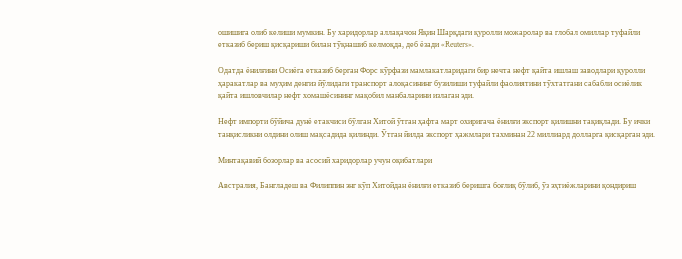ошишига олиб келиши мумкин. Бу харидорлар аллақачон Яқин Шарқдаги қуролли можаролар ва глобал омиллар туфайли етказиб бериш қисқариши билан тўқнашиб келмоқда, деб ёзади «Reuters».

Одатда ёнилғини Осиёга етказиб берган Форс кўрфази мамлакатларидаги бир нечта нефт қайта ишлаш заводлари қуролли ҳаракатлар ва муҳим денгиз йўлидаги транспорт алоқасининг бузилиши туфайли фаолиятини тўхтатгани сабабли осиёлик қайта ишловчилар нефт хомашёсининг мақобил манбаларини излаган эди.

Нефт импорти бўйича дунё етакчиси бўлган Хитой ўтган ҳафта март охиригача ёнилғи экспорт қилишни тақиқлади. Бу ички танқисликни олдини олиш мақсадида қилинди. Ўтган йилда экспорт ҳажмлари тахминан 22 миллиард долларга қисқарган эди.

Минтақавий бозорлар ва асосий харидорлар учун оқибатлари

Австралия, Бангладеш ва Филиппин энг кўп Хитойдан ёнилғи етказиб беришга боғлиқ бўлиб, ўз эҳтиёжларини қондириш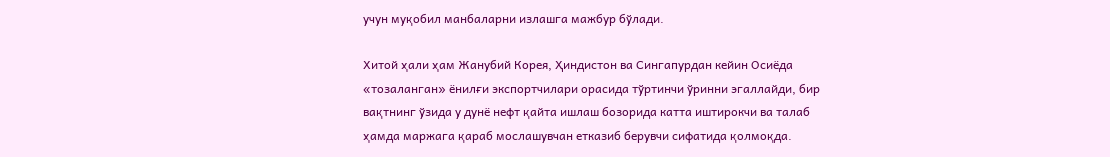учун муқобил манбаларни излашга мажбур бўлади.

Хитой ҳали ҳам Жанубий Корея, Ҳиндистон ва Сингапурдан кейин Осиёда «тозаланган» ёнилғи экспортчилари орасида тўртинчи ўринни эгаллайди, бир вақтнинг ўзида у дунё нефт қайта ишлаш бозорида катта иштирокчи ва талаб ҳамда маржага қараб мослашувчан етказиб берувчи сифатида қолмоқда.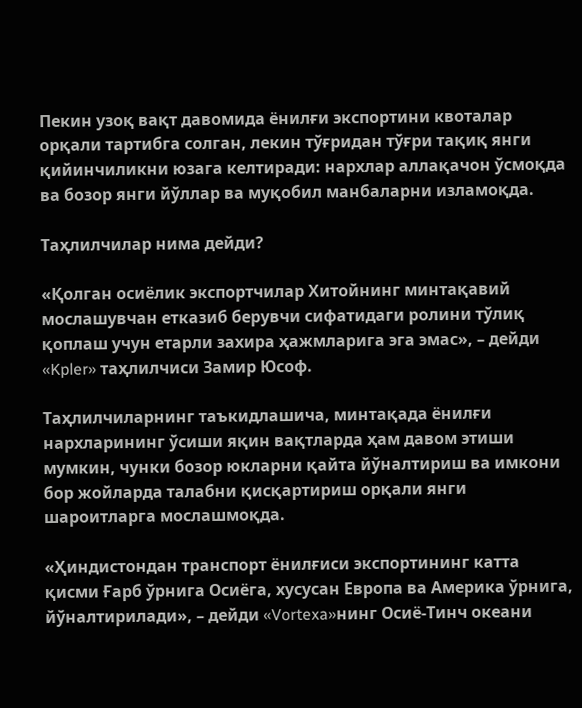Пекин узоқ вақт давомида ёнилғи экспортини квоталар орқали тартибга солган, лекин тўғридан тўғри тақиқ янги қийинчиликни юзага келтиради: нархлар аллақачон ўсмоқда ва бозор янги йўллар ва муқобил манбаларни изламоқда.

Таҳлилчилар нима дейди?

«Қолган осиёлик экспортчилар Хитойнинг минтақавий мослашувчан етказиб берувчи сифатидаги ролини тўлиқ қоплаш учун етарли захира ҳажмларига эга эмас», – дейди «Kpler» таҳлилчиси Замир Юсоф.

Таҳлилчиларнинг таъкидлашича, минтақада ёнилғи нархларининг ўсиши яқин вақтларда ҳам давом этиши мумкин, чунки бозор юкларни қайта йўналтириш ва имкони бор жойларда талабни қисқартириш орқали янги шароитларга мослашмоқда.

«Ҳиндистондан транспорт ёнилғиси экспортининг катта қисми Ғарб ўрнига Осиёга, хусусан Европа ва Америка ўрнига, йўналтирилади», – дейди «Vortexa»нинг Осиё-Тинч океани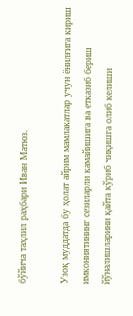бўйича таҳлил раҳбари Иван Матюз.

Узоқ муддатда бу ҳолат айрим мамлакатлар учун ёнилғига кириш имкониятининг сезиларли камайишига ва етказиб бериш йўналишларини қайта кўриб чиқишга олиб келиши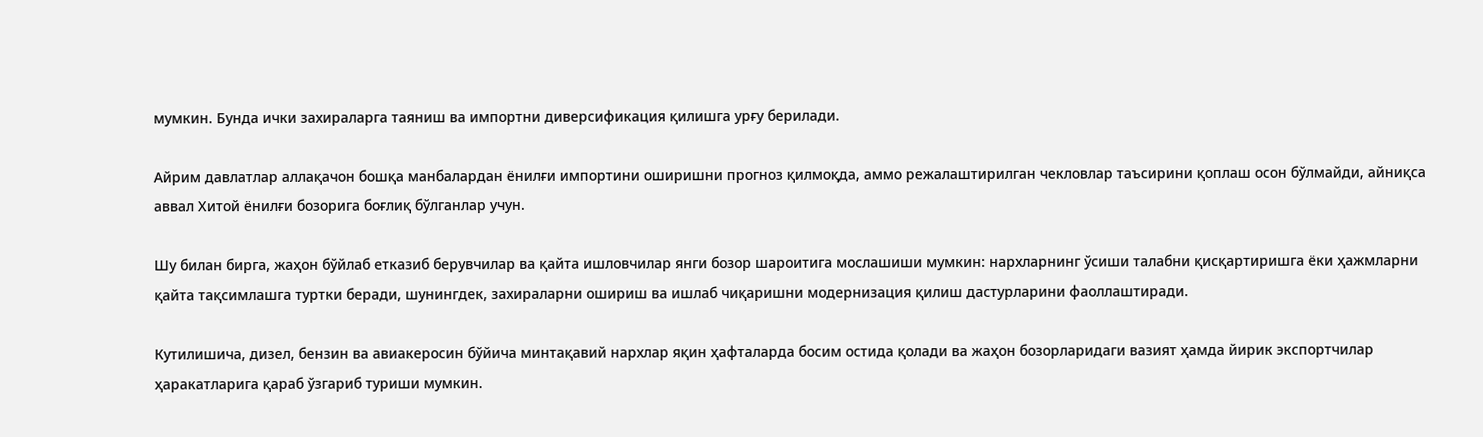мумкин. Бунда ички захираларга таяниш ва импортни диверсификация қилишга урғу берилади.

Айрим давлатлар аллақачон бошқа манбалардан ёнилғи импортини оширишни прогноз қилмоқда, аммо режалаштирилган чекловлар таъсирини қоплаш осон бўлмайди, айниқса аввал Хитой ёнилғи бозорига боғлиқ бўлганлар учун.

Шу билан бирга, жаҳон бўйлаб етказиб берувчилар ва қайта ишловчилар янги бозор шароитига мослашиши мумкин: нархларнинг ўсиши талабни қисқартиришга ёки ҳажмларни қайта тақсимлашга туртки беради, шунингдек, захираларни ошириш ва ишлаб чиқаришни модернизация қилиш дастурларини фаоллаштиради.

Кутилишича, дизел, бензин ва авиакеросин бўйича минтақавий нархлар яқин ҳафталарда босим остида қолади ва жаҳон бозорларидаги вазият ҳамда йирик экспортчилар ҳаракатларига қараб ўзгариб туриши мумкин.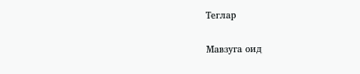Теглар

Мавзуга оид